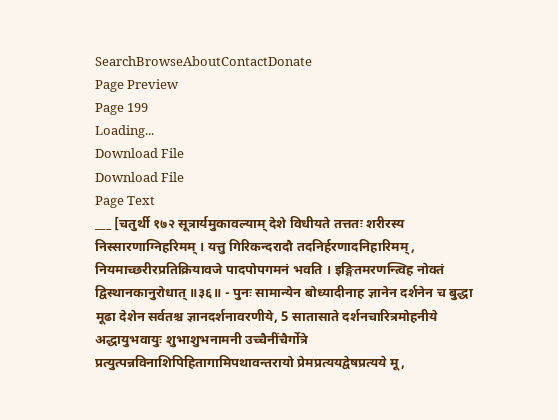SearchBrowseAboutContactDonate
Page Preview
Page 199
Loading...
Download File
Download File
Page Text
___ [चतुर्थी १७२ सूत्रार्यमुकावल्याम् देशे विधीयते तत्ततः शरीरस्य निस्सारणाग्निहरिमम् । यत्तु गिरिकन्दरादौ तदनिर्हरणादनिहारिमम् , नियमाच्छरीरप्रतिक्रियावजे पादपोपगमनं भवति । इङ्गितमरणन्त्विह नोक्तं द्विस्थानकानुरोधात् ॥३६॥ - पुनः सामान्येन बोध्यादीनाह ज्ञानेन दर्शनेन च बुद्धा मूढा देशेन सर्वतश्च ज्ञानदर्शनावरणीये, 5 सातासाते दर्शनचारित्रमोहनीये अद्धायुभवायुः शुभाशुभनामनी उच्चैनींचैर्गोत्रे प्रत्युत्पन्नविनाशिपिहितागामिपथावन्तरायो प्रेमप्रत्ययद्वेषप्रत्यये मू,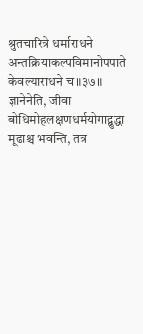श्रुतचारित्रे धर्माराधने अन्तक्रियाकल्पविमानोपपाते केवल्याराधने च॥३७॥ ज्ञानेनेति, जीवा बोधिमोहलक्षणधर्मयोगाद्बुद्धा मूढाश्च भवन्ति, तत्र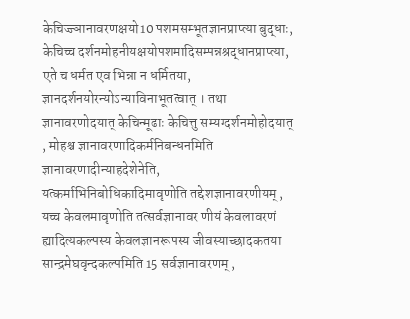केचिज्ज्ञानावरणक्षयो10 पशमसम्भूतज्ञानप्राप्त्या बुद्धाः, केचिच्च दर्शनमोहनीयक्षयोपशमादिसम्पन्नश्रद्धानप्राप्त्या, एते च धर्मत एव भिन्ना न धर्मितया, ज्ञानदर्शनयोरन्योऽन्याविनाभूतत्वात् । तथा ज्ञानावरणोदयात् केचिन्मूढाः केचित्तु सम्यग्दर्शनमोहोदयात् , मोहश्च ज्ञानावरणादिकर्मनिबन्धनमिति ज्ञानावरणादीन्याहदेशेनेति, यत्कर्माभिनिबोधिकादिमावृणोति तद्देशज्ञानावरणीयम् , यच्च केवलमावृणोति तत्सर्वज्ञानावर णीयं केवलावरणं ह्यादित्यकल्पस्य केवलज्ञानरूपस्य जीवस्याच्छादकतया सान्द्रमेघवृन्दकल्पमिति 15 सर्वज्ञानावरणम् ,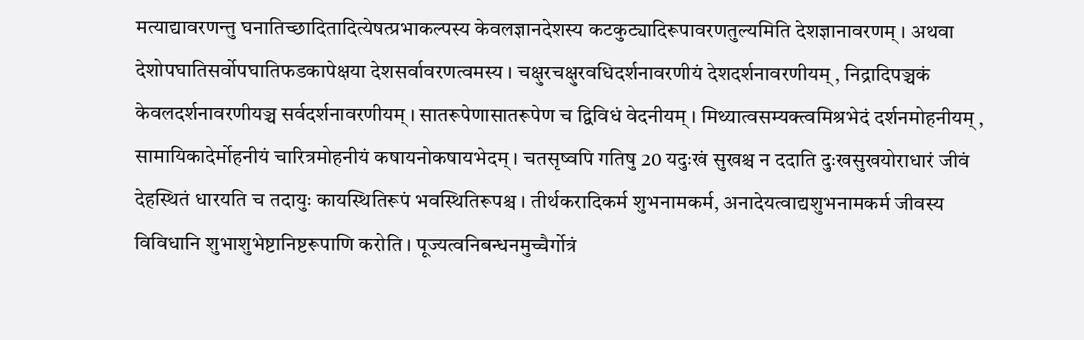मत्याद्यावरणन्तु घनातिच्छादितादित्येषत्प्रभाकल्पस्य केवलज्ञानदेशस्य कटकुट्यादिरूपावरणतुल्यमिति देशज्ञानावरणम् । अथवा देशोपघातिसर्वोपघातिफडकापेक्षया देशसर्वावरणत्वमस्य । चक्षुरचक्षुरवधिदर्शनावरणीयं देशदर्शनावरणीयम् , निद्रादिपञ्चकं केवलदर्शनावरणीयञ्च सर्वदर्शनावरणीयम् । सातरूपेणासातरूपेण च द्विविधं वेदनीयम् । मिथ्यात्वसम्यक्त्वमिश्रभेदं दर्शनमोहनीयम् , सामायिकादेर्मोहनीयं चारित्रमोहनीयं कषायनोकषायभेदम् । चतसृष्वपि गतिषु 20 यदुःखं सुखश्च न ददाति दुःखसुखयोराधारं जीवं देहस्थितं धारयति च तदायुः कायस्थितिरूपं भवस्थितिरूपश्च । तीर्थकरादिकर्म शुभनामकर्म, अनादेयत्वाद्यशुभनामकर्म जीवस्य विविधानि शुभाशुभेष्टानिष्टरूपाणि करोति । पूज्यत्वनिबन्धनमुच्चैर्गोत्रं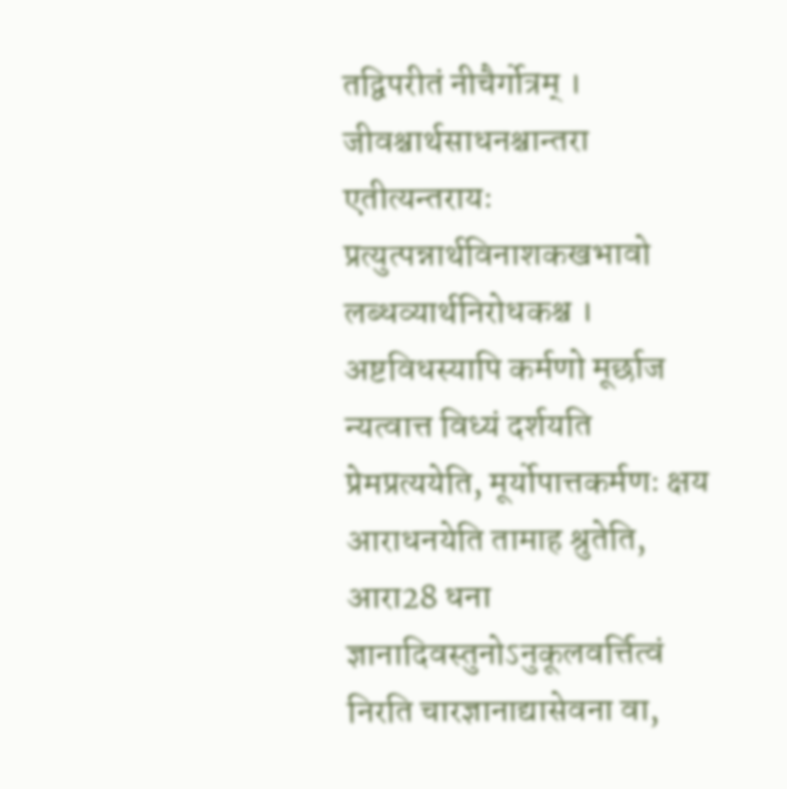तद्विपरीतं नीचैर्गोत्रम् । जीवश्चार्थसाधनश्चान्तरा एतीत्यन्तरायः प्रत्युत्पन्नार्थविनाशकखभावो लब्धव्यार्थनिरोधकश्च । अष्टविधस्यापि कर्मणो मूर्छाज न्यत्वात्त विध्यं दर्शयति प्रेमप्रत्ययेति, मूर्योपात्तकर्मणः क्षय आराधनयेति तामाह श्रुतेति, आरा28 धना ज्ञानादिवस्तुनोऽनुकूलवर्त्तित्वं निरति चारज्ञानाद्यासेवना वा,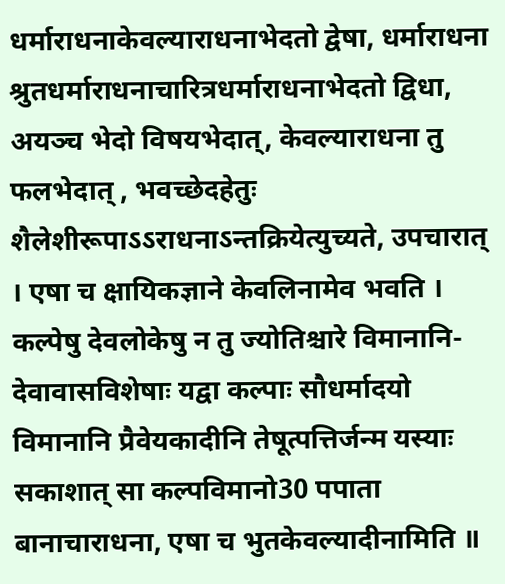धर्माराधनाकेवल्याराधनाभेदतो द्वेषा, धर्माराधना श्रुतधर्माराधनाचारित्रधर्माराधनाभेदतो द्विधा, अयञ्च भेदो विषयभेदात्, केवल्याराधना तु फलभेदात् , भवच्छेदहेतुः शैलेशीरूपाऽऽराधनाऽन्तक्रियेत्युच्यते, उपचारात् । एषा च क्षायिकज्ञाने केवलिनामेव भवति । कल्पेषु देवलोकेषु न तु ज्योतिश्चारे विमानानि-देवावासविशेषाः यद्वा कल्पाः सौधर्मादयो विमानानि प्रैवेयकादीनि तेषूत्पत्तिर्जन्म यस्याः सकाशात् सा कल्पविमानो30 पपाता बानाचाराधना, एषा च भुतकेवल्यादीनामिति ॥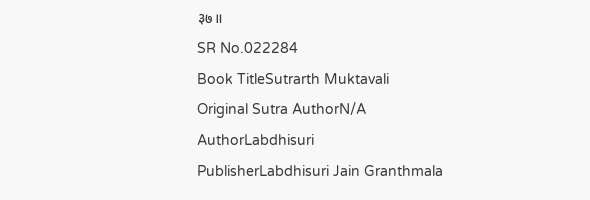३७॥
SR No.022284
Book TitleSutrarth Muktavali
Original Sutra AuthorN/A
AuthorLabdhisuri
PublisherLabdhisuri Jain Granthmala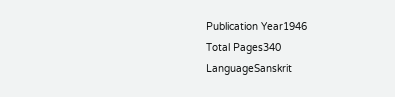Publication Year1946
Total Pages340
LanguageSanskrit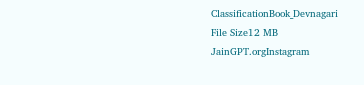ClassificationBook_Devnagari
File Size12 MB
JainGPT.orgInstagram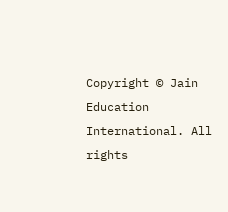Copyright © Jain Education International. All rights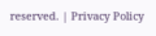reserved. | Privacy Policy